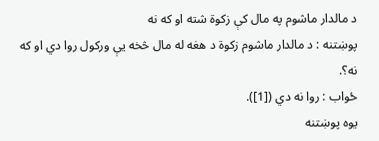د مالدار ماشوم په مال کې زکوة شته او که نه
پوښتنه : د مالدار ماشوم زکوة د هغه له مال څخه يې ورکول روا دي او که نه؟.
ځواب : روا نه دي ([1]).
يوه پوښتنه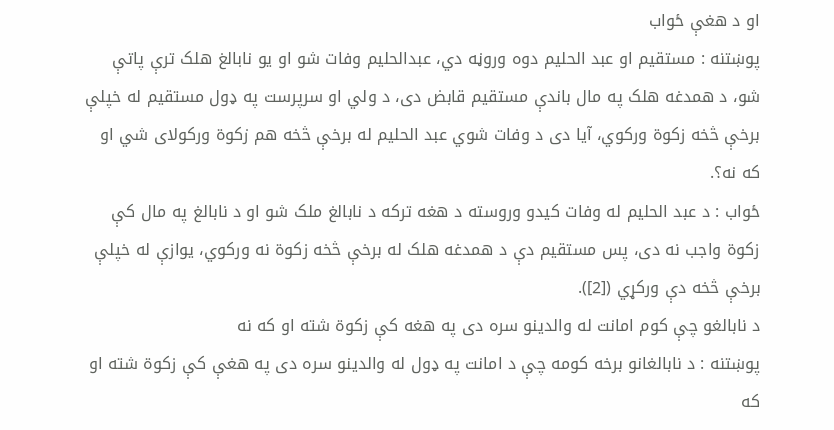او د هغې ځواب
پوښتنه : مستقيم او عبد الحليم دوه وروڼه دي، عبدالحليم وفات شو او يو نابالغ هلک ترې پاتې شو، د همدغه هلک په مال باندې مستقيم قابض دى، د ولي او سرپرست په ډول مستقيم له خپلې برخې څخه زکوة ورکوي، آيا دى د وفات شوي عبد الحليم له برخې څخه هم زکوة ورکولاى شي او که نه؟.
ځواب : د عبد الحليم له وفات کيدو وروسته د هغه ترکه د نابالغ ملک شو او د نابالغ په مال کې زکوة واجب نه دى، پس مستقيم دې د همدغه هلک له برخې څخه زکوة نه ورکوي، يوازې له خپلې برخې څخه دې ورکړي ([2]).
د نابالغو چې کوم امانت له والدينو سره دى په هغه کې زکوة شته او که نه
پوښتنه : د نابالغانو برخه کومه چې د امانت په ډول له والدينو سره دى په هغې کې زکوة شته او که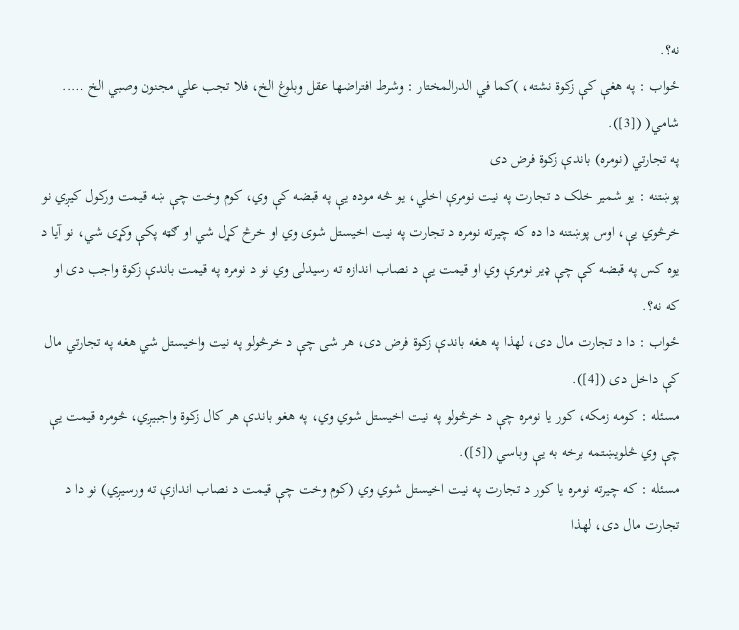نه؟.
ځواب : په هغې کې زکوة نشته، )کما في الدرالمختار : وشرط افتراضها عقل وبلوغ الخ، فلا تجب علي مجنون وصبي الخ ….. شامي( ([3]).
په تجارتي (نومره) باندې زکوة فرض دى
پوښتنه : يو شمير خلک د تجارت په نيت نومرې اخلي، يو څه موده يې په قبضه کې وي، کوم وخت چې ښه قيمت ورکول کيږي نو خرڅوي يې، اوس پوښتنه دا ده که چيرته نومره د تجارت په نيت اخيستل شوى وي او خرڅ کړل شي او ګټه پکې وکړى شي، نو آيا د يوه کس په قبضه کې چې ډير نومرې وي او قيمت يې د نصاب اندازه ته رسيدلى وي نو د نومره په قيمت باندې زکوة واجب دى او که نه؟.
ځواب : دا د تجارت مال دى، لهذا په هغه باندې زکوة فرض دى، هر شى چې د خرڅولو په نيت واخيستل شي هغه په تجارتي مال کې داخل دى ([4]).
مسئله : کومه زمکه، کور يا نومره چې د خرڅولو په نيت اخيستل شوي وي، په هغو باندې هر کال زکوة واجبيږي، څومره قيمت يې چې وي څلويښتمه برخه به يې وباسي ([5]).
مسئله : که چيرته نومره يا کور د تجارت په نيت اخيستل شوي وي (کوم وخت چې قيمت د نصاب اندازې ته ورسيږي) نو دا د تجارت مال دى، لهذا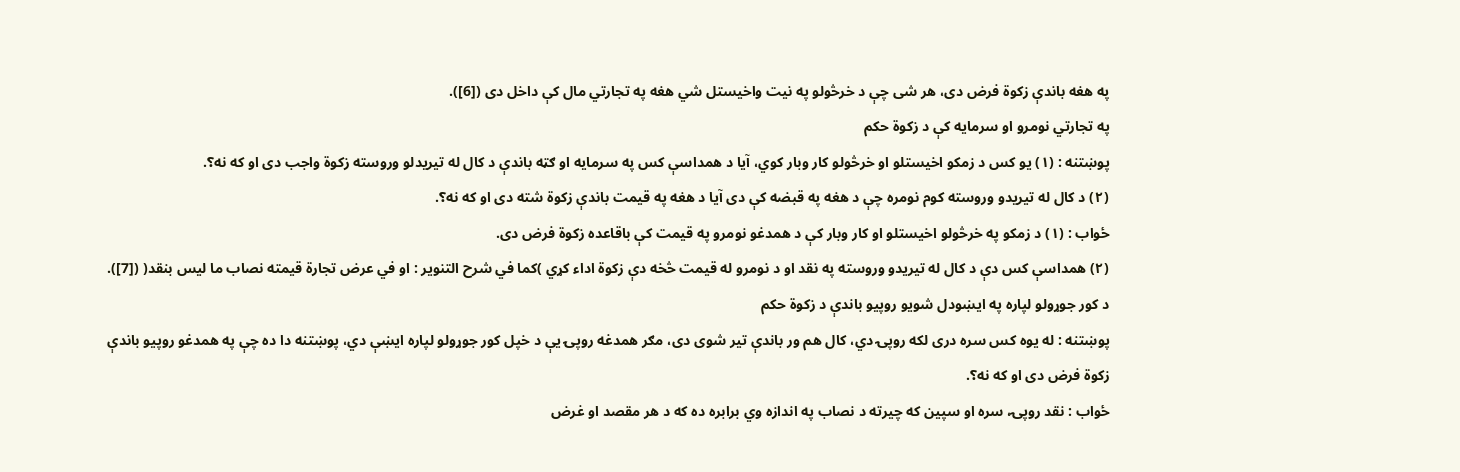په هغه باندې زکوة فرض دى، هر شى چې د خرڅولو په نيت واخيستل شي هغه په تجارتي مال کې داخل دى ([6]).
په تجارتي نومرو او سرمايه کې د زکوة حکم
پوښتنه : (١) يو کس د زمکو اخيستلو او خرڅولو کار وبار کوي، آيا د همداسې کس په سرمايه او ګټه باندې د کال له تيريدلو وروسته زکوة واجب دى او که نه؟.
(٢) د کال له تيريدو وروسته کوم نومره چې د هغه په قبضه کې دى آيا د هغه په قيمت باندې زکوة شته دى او که نه؟.
ځواب : (١) د زمکو په خرڅولو اخيستلو او کار وبار کې د همدغو نومرو په قيمت کې باقاعده زکوة فرض دى.
(٢) همداسې کس دې د کال له تيريدو وروسته په نقد او د نومرو له قيمت څخه دې زکوة اداء کړي )کما في شرح التنوير : او في عرض تجارة قيمته نصاب ما ليس بنقد( ([7]).
د کور جوړولو لپاره په ايښودل شويو روپيو باندې د زکوة حکم
پوښتنه : له يوه کس سره درى لکه روپۍ دي، کال هم ور باندې تير شوى دى، مګر همدغه روپۍ يې د خپل کور جوړولو لپاره ايښې دي، پوښتنه دا ده چې په همدغو روپيو باندې زکوة فرض دى او که نه؟.
ځواب : نقد روپۍ، سره او سپين که چيرته د نصاب په اندازه وي برابره ده که د هر مقصد او غرض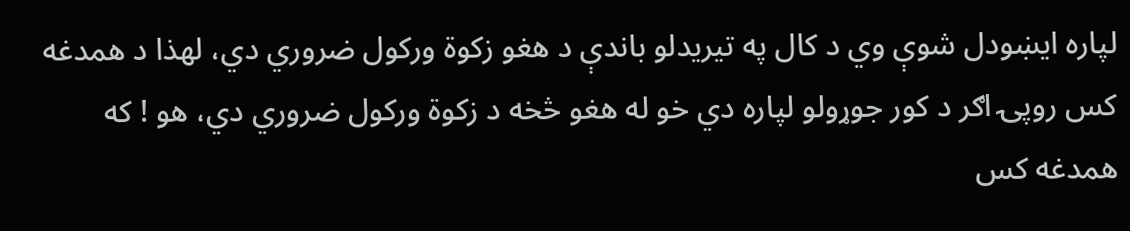لپاره ايښودل شوې وي د کال په تيريدلو باندې د هغو زکوة ورکول ضروري دي، لهذا د همدغه کس روپۍ اګر د کور جوړولو لپاره دي خو له هغو څخه د زکوة ورکول ضروري دي، هو ! که همدغه کس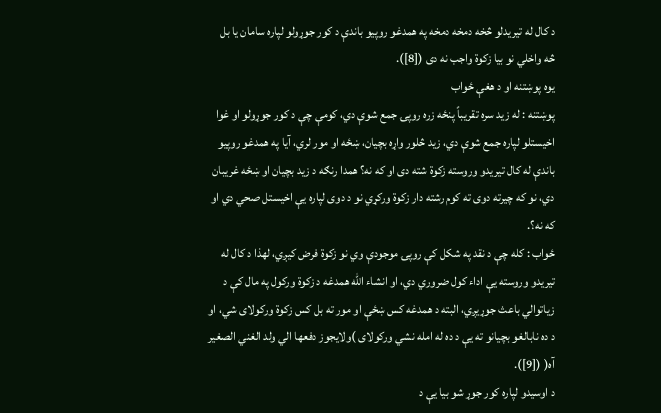د کال له تيريدلو څخه دمخه دمخه په همدغو روپيو باندې د کور جوړولو لپاره سامان يا بل څه واخلي نو بيا زکوة واجب نه دى ([8]).
يوه پوښتنه او د هغې ځواب
پوښتنه : له زيد سره تقريباً پنځه زره روپۍ جمع شوې دي، کومې چې د کور جوړولو او غوا اخيستلو لپاره جمع شوې دي، زيد څلور واړه بچيان، ښځه او مور لري، آيا په همدغو روپيو باندې له کال تيريدو وروسته زکوة شته دى او که نه؟ همدا رنګه د زيد بچيان او ښځه غريبان دي، نو که چيرته دوى ته کوم رشته دار زکوة ورکړي نو د دوى لپاره يې اخيستل صحي دي او که نه؟.
ځواب : کله چې د نقد په شکل کې روپۍ موجودې وي نو زکوة فرض کيږي، لهذا د کال له تيريدو وروسته يې اداء کول ضروري دي، او انشاء الله همدغه د زکوة ورکول په مال کې د زياتوالي باعث جوړيږي، البته د همدغه کس ښځې او مور ته بل کس زکوة ورکولاى شي، او د ده نابالغو بچيانو ته يې د ده له امله نشي ورکولاى )ولايجوز دفعها الي ولد الغني الصغير آه( ([9]).
د اوسيدو لپاره کور جوړ شو بيا يې د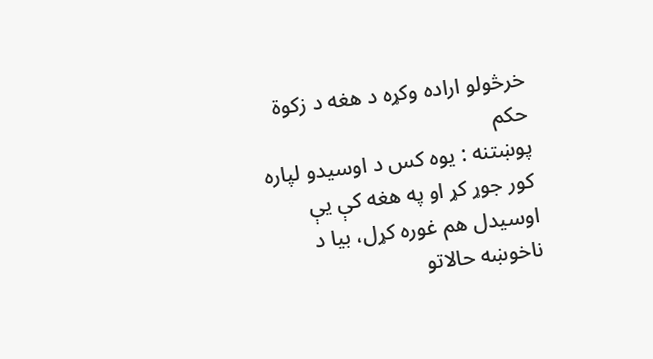خرڅولو اراده وکړه د هغه د زکوة حکم
پوښتنه : يوه کس د اوسيدو لپاره کور جوړ کړ او په هغه کې يې اوسيدل هم غوره کړل، بيا د ناخوښه حالاتو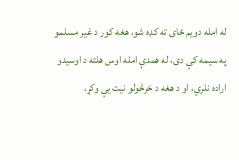له امله دويم ځاى ته کډه شو، هغه کور د غير مسلمو په سيمه کې دى، له همدې امله اوس هلته د اوسيدو اراده نلري، او د هغه د خرڅولو نيت يې وکړ،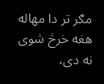مګر تر دا مهاله هغه خرڅ شوى نه دى،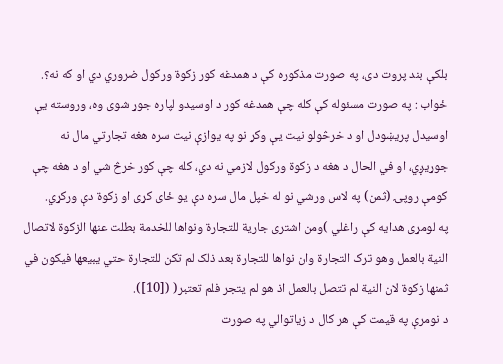بلکې بند پروت دى، په صورت مذکوره کې د همدغه کور زکوة ورکول ضروري دي او که نه؟.
ځواب : په صورت مسئوله کې کله چې همدغه کور د اوسيدو لپاره جوړ شوى وه، وروسته يې اوسيدل پريښودل او د خرڅولو نيت يې وکړ نو په يوازې نيت سره هغه تجارتي مال نه جوړيږي، او في الحال د هغه د زکوة ورکول لازمي نه دي، کله چې کور خرڅ شي او د هغه چې کومې روپۍ (ثمن) په لاس ورشي نو له خپل مال سره دې يو ځاى کړى او زکوة دې ورکړي.
په لومړى هدايه کې راغلي )ومن اشترى جارية للتجارة ونواها للخدمة بطلت عنها الزکوة لاتصال النية بالعمل وهو ترک التجارة وان نواها للتجارة بعد ذلک لم تکن للتجارة حتي يبيعها فيکون في ثمنها زکوة لان النية لم تتصل بالعمل اذ هو لم يتجر فلم تعتبر( ([10]).
د نومرې په قيمت کې هر کال د زياتوالي په صورت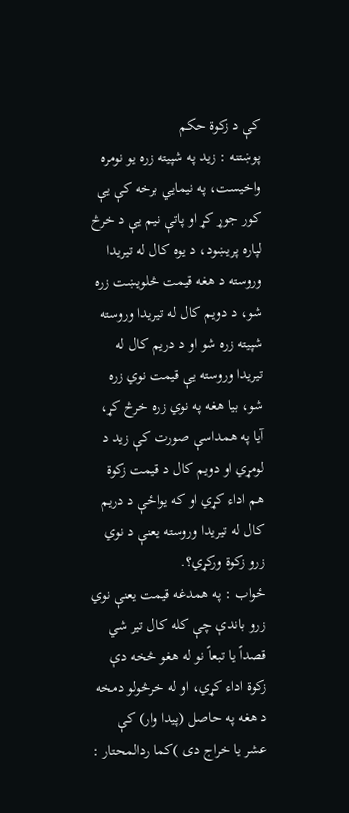کې د زکوة حکم
پوښتنه : زيد په شپيته زره يو نومره واخيست، په نيمايي برخه کې يې کور جوړ کړ او پاتې نيم يې د خرڅ لپاره پريښود، د يوه کال له تيريدا وروسته د هغه قيمت څلويښت زره شو، د دويم کال له تيريدا وروسته شپيته زره شو او د دريم کال له تيريدا وروسته يې قيمت نوي زره شو، بيا هغه په نوي زره خرڅ کړ، آيا په همداسې صورت کې زيد د لومړي او دويم کال د قيمت زکوة هم اداء کړي او که يواځې د دريم کال له تيريدا وروسته يعنې د نوي زرو زکوة ورکړي؟.
ځواب : په همدغه قيمت يعنې نوي زرو باندې چې کله کال تير شي قصداً يا تبعاً نو له هغو څخه دې زکوة اداء کړي، او له خرڅولو دمخه د هغه په حاصل (پيدا وار) کې عشر يا خراج دى )کما ردالمحتار :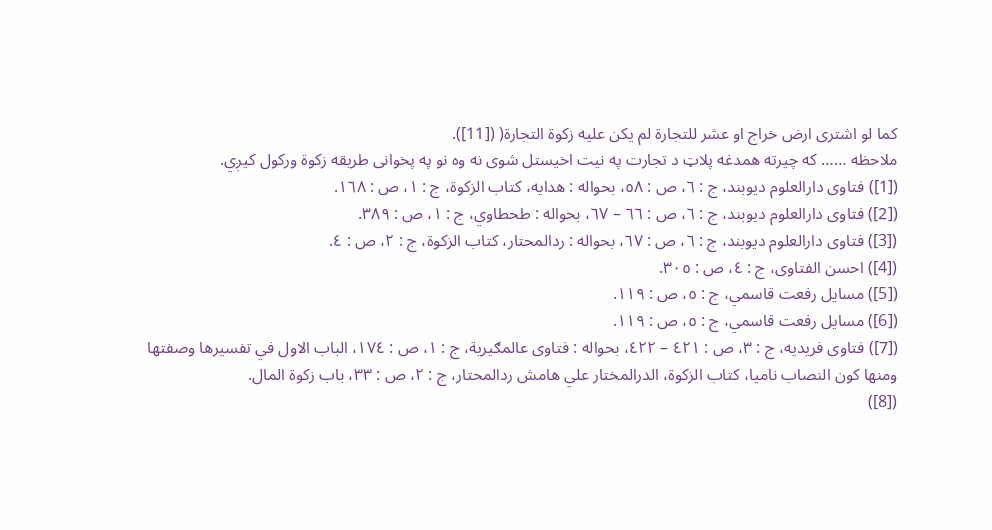کما لو اشترى ارض خراج او عشر للتجارة لم يکن عليه زکوة التجارة( ([11]).
ملاحظه …… که چيرته همدغه پلاټ د تجارت په نيت اخيستل شوى نه وه نو په پخوانى طريقه زکوة ورکول کيږي.
([1]) فتاوى دارالعلوم ديوبند، ج : ٦، ص : ٥٨، بحواله : هدايه، کتاب الزکوة، ج : ١، ص : ١٦٨.
([2]) فتاوى دارالعلوم ديوبند، ج : ٦، ص : ٦٦ – ٦٧، بحواله : طحطاوي، ج : ١، ص : ٣٨٩.
([3]) فتاوى دارالعلوم ديوبند، ج : ٦، ص : ٦٧، بحواله : ردالمحتار، کتاب الزکوة، ج : ٢، ص : ٤.
([4]) احسن الفتاوى، ج : ٤، ص : ٣٠٥.
([5]) مسايل رفعت قاسمي، ج : ٥، ص : ١١٩.
([6]) مسايل رفعت قاسمي، ج : ٥، ص : ١١٩.
([7]) فتاوى فريديه، ج : ٣، ص : ٤٢١ – ٤٢٢، بحواله : فتاوى عالمګيرية، ج : ١، ص : ١٧٤، الباب الاول في تفسيرها وصفتها ومنها کون النصاب ناميا، کتاب الزکوة، الدرالمختار علي هامش ردالمحتار، ج : ٢، ص : ٣٣، باب زکوة المال.
([8])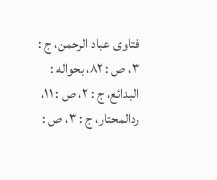فتاوى عباد الرحمن، ج : ٣، ص : ٨٢، بحواله : البدائع، ج : ٢، ص : ١١، ردالمحتار، ج : ٣، ص :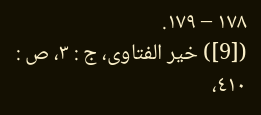١٧٨ – ١٧٩.
([9]) خير الفتاوى، ج : ٣، ص : ٤١٠،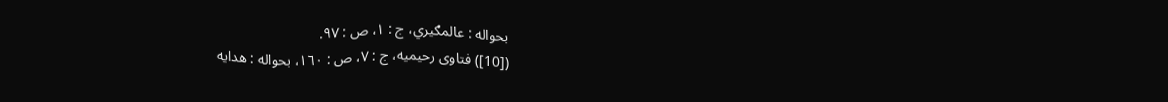بحواله : عالمګيري، ج : ١، ص : ٩٧.
([10]) فتاوى رحيميه، ج : ٧، ص : ١٦٠، بحواله : هدايه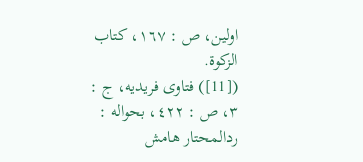اولين، ص : ١٦٧، کتاب الزکوة.
([11]) فتاوى فريديه، ج : ٣، ص : ٤٢٢، بحواله : ردالمحتار هامش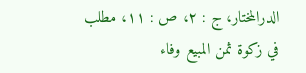الدرالمختار، ج : ٢، ص : ١١، مطلب في زکوة ثمن المبيع وفاء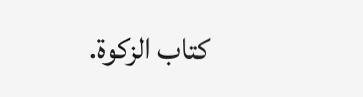کتاب الزکوة.